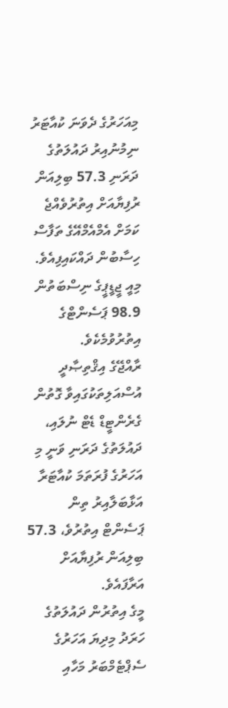މިއަހަރުގެ ދެވަނަ ކުއާޓަރު ނިމުނުއިރު ދައުލަތުގެ ދަރަނި 57.3 ބިލިއަން ރުފިޔާއަށް އިތުރުވެއްޖެ ކަމަށް އެމްއެމްއޭގެ ތަފާސް ހިސާބުން ދައްކައިފިއެވެ. މިއީ ޖީޑީޕީގެ ނިސްބަތުން 98.9 ޕަސެންޓްގެ އިތުރުވުމެކެވެ.
ރާއްޖޭގެ އިޤްތިޞާދީ އުސްއަލިތަކުގައިވާ ގޮތުން ގެރެންޓީޑް ޑެޓް ނުލައި، ދައުލަތުގެ ދަރަނި ވަނީ މި އަހަރުގެ ފުރަތަމަ ކުއާޓަރާ އަޅާބަލާއިރު ތިން ޕަސެންޓް އިތުރުވެ، 57.3 ބިލިއަން ރުފިޔާއަށް އަރާފައެވެ.
މީގެ އިތުރުން ދައުލަތުގެ ހަރަދު މިދިޔަ އަހަރުގެ ސެޕްޓެމްބަރު މަހާއި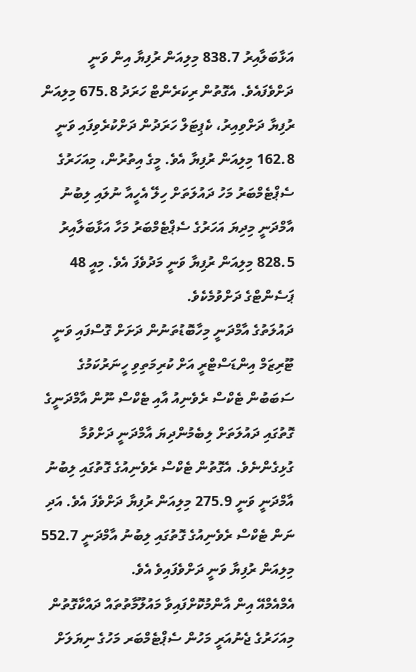އަޅާބަލާއިރު 838.7 މިލިއަން ރުފިޔާ އިން ވަނީ ދަށްވެފައެވެ. އެގޮތުން ރިކަރެންޓް ހަރަދު 675.8 މިލިއަން ރުފިޔާ ދަށްވިއިރު، ކެޕިޓަލް ހަރަދުން ދަށްކުރެވިފައި ވަނީ 162.8 މިލިއަން ރުފިޔާ އެވެ. މީގެ އިތުރުން، މިއަހަރުގެ ސެޕްޓެމްބަރު މަހު ދައުލަތަށް ހިލޭ އެހީއާ ނުލައި ލިބުނު އާމްދަނީ މިދިޔަ އަހަރުގެ ސެޕްޓެމްބަރު މަހާ އަޅާބަލާއިރު 828.5 މިލިއަން ރުފިޔާ ވަނީ މަދުވެފަ އެވެ. މިއީ 48 ޕަސެންޓްގެ ދަށްވުމެކެވެ.
ދައުލަތުގެ އާމްދަނީ މިހާބޮޑުތަނުން ދަށަށް ގޮސްފައި ވަނީ ޓޫރިޒަމް އިންޑަސްޓްރީ އަށް ކުރިމަތިވި ހީނަރުކަމުގެ ސަބަބުން ޓެކްސް ރެވެނިއު އާއި ޓެކްސް ނޫން އާމްދަނީގެ ގޮތުގައި ދައުލަތަށް ލިބެމުންދިޔަ އާމްދަނީ ދަށްވުމާ ގުޅިގެންނެވެ. އެގޮތުން ޓެކްސް ރެވެނިއުގެ ގޮތުގައި ލިބުނު އާމްދަނީ ވަނީ 275.9 މިލިއަން ރުފިޔާ ދަށްވެފަ އެވެ. އަދި ނަން ޓެކްސް ރެވެނިއުގެ ގޮތުގައި ލިބުނު އާމްދަނީ 552.7 މިލިއަން ރުފިޔާ ވަނީ ދަށްވެފައިވެ އެވެ.
އެމްއެމްއޭ އިން އާންމުކޮށްފައިވާ މައުލޫމާތުތައް ދައްކާގޮތުން މިއަހަރުގެ ޖެނުއަރީ މަހުން ސެޕްޓެމްބަރ މަހުގެ ނިޔަލަށް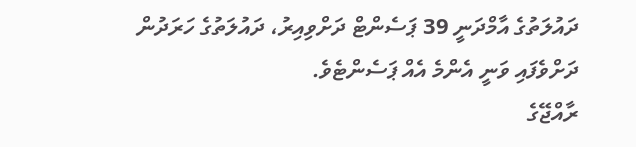ދައުލަތުގެ އާމްދަނީ 39 ޕަސެންޓް ދަށްވިއިރު، ދައުލަތުގެ ހަރަދުން ދަށްވެފައި ވަނީ އެންމެ އެއް ޕަސެންޓެވެ.
ރާއްޖޭގެ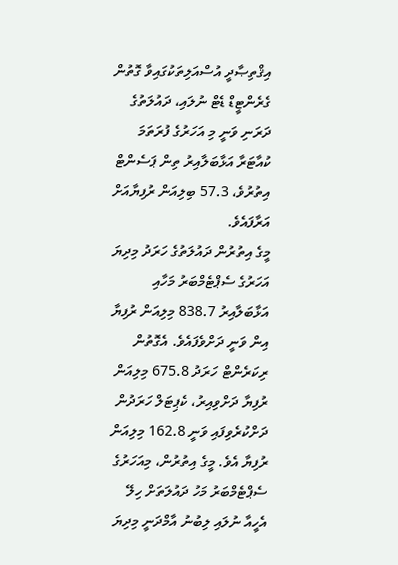އިޤްތިޞާދީ އުސްއަލިތަކުގައިވާ ގޮތުން ގެރެންޓީޑް ޑެޓް ނުލައި، ދައުލަތުގެ ދަރަނި ވަނީ މި އަހަރުގެ ފުރަތަމަ ކުއާޓަރާ އަޅާބަލާއިރު ތިން ޕަސެންޓް އިތުރުވެ، 57.3 ބިލިއަން ރުފިޔާއަށް އަރާފައެވެ.
މީގެ އިތުރުން ދައުލަތުގެ ހަރަދު މިދިޔަ އަހަރުގެ ސެޕްޓެމްބަރު މަހާއި އަޅާބަލާއިރު 838.7 މިލިއަން ރުފިޔާ އިން ވަނީ ދަށްވެފައެވެ. އެގޮތުން ރިކަރެންޓް ހަރަދު 675.8 މިލިއަން ރުފިޔާ ދަށްވިއިރު، ކެޕިޓަލް ހަރަދުން ދަށްކުރެވިފައި ވަނީ 162.8 މިލިއަން ރުފިޔާ އެވެ. މީގެ އިތުރުން، މިއަހަރުގެ ސެޕްޓެމްބަރު މަހު ދައުލަތަށް ހިލޭ އެހީއާ ނުލައި ލިބުނު އާމްދަނީ މިދިޔަ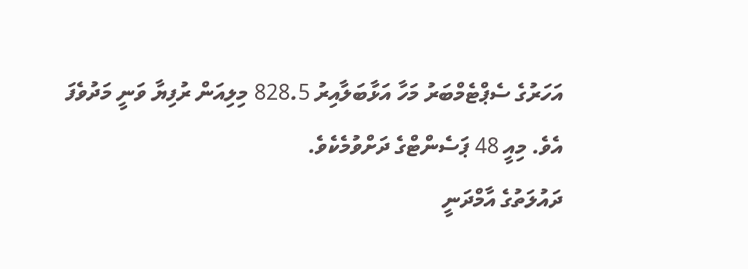އަހަރުގެ ސެޕްޓެމްބަރު މަހާ އަޅާބަލާއިރު 828.5 މިލިއަން ރުފިޔާ ވަނީ މަދުވެފަ އެވެ. މިއީ 48 ޕަސެންޓްގެ ދަށްވުމެކެވެ.
ދައުލަތުގެ އާމްދަނީ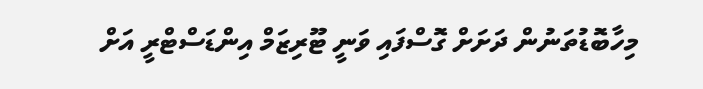މިހާބޮޑުތަނުން ދަށަށް ގޮސްފައި ވަނީ ޓޫރިޒަމް އިންޑަސްޓްރީ އަށް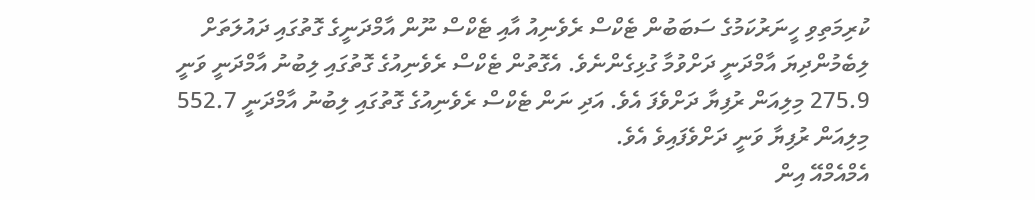ކުރިމަތިވި ހީނަރުކަމުގެ ސަބަބުން ޓެކްސް ރެވެނިއު އާއި ޓެކްސް ނޫން އާމްދަނީގެ ގޮތުގައި ދައުލަތަށް ލިބެމުންދިޔަ އާމްދަނީ ދަށްވުމާ ގުޅިގެންނެވެ. އެގޮތުން ޓެކްސް ރެވެނިއުގެ ގޮތުގައި ލިބުނު އާމްދަނީ ވަނީ 275.9 މިލިއަން ރުފިޔާ ދަށްވެފަ އެވެ. އަދި ނަން ޓެކްސް ރެވެނިއުގެ ގޮތުގައި ލިބުނު އާމްދަނީ 552.7 މިލިއަން ރުފިޔާ ވަނީ ދަށްވެފައިވެ އެވެ.
އެމްއެމްއޭ އިން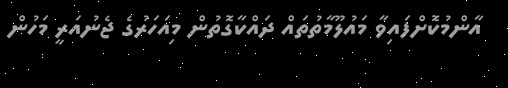އާންމުކޮށްފައިވާ މައުލޫމާތުތައް ދައްކާގޮތުން މިއަހަރުގެ ޖެނުއަރީ މަހުން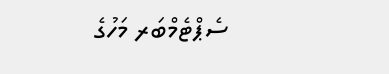ސެޕްޓެމްބަރ މަހުގެ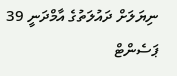ނިޔަލަށް ދައުލަތުގެ އާމްދަނީ 39 ޕަސެންޓް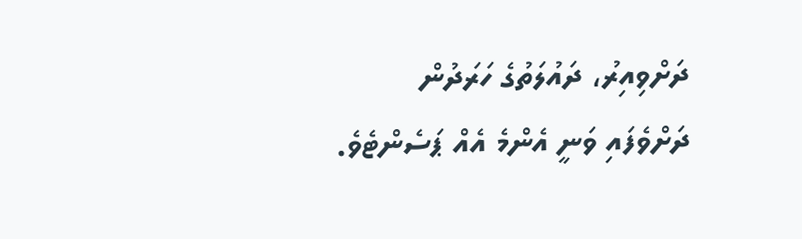ދަށްވިއިރު، ދައުލަތުގެ ހަރަދުން ދަށްވެފައި ވަނީ އެންމެ އެއް ޕަސެންޓެވެ.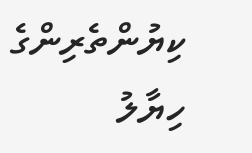ކިޔުންތެރިންގެ ހިޔާލު